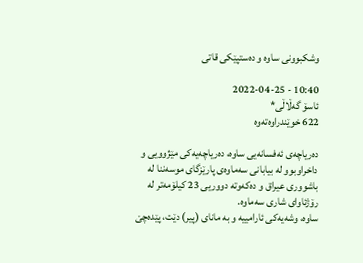وشكبوونی‌ ساوه‌ و ده‌ستپێكی قاتی

10:40 - 2022-04-25
ئاسۆ گه‌ڵاڵی‌*
622 خوێندراوەتەوە

ده‌ریاچه‌ی ئه‌فسانه‌یی ساوه‌، ده‌ریاچه‌یه‌كی مێژوویی و داخراوبوو له‌ بیابانی سه‌ماوه‌ی پارێزگای موسه‌ننا له‌ باشووری عیراق و ده‌كه‌وته‌ دووریی 23 كیلۆمه‌تر له‌ رۆژئاوای شاری سه‌ماوه‌.
ساوه‌، وشه‌یه‌كی ئارامییه‌ و به‌ مانای (پیر) دێت، پێده‌چێ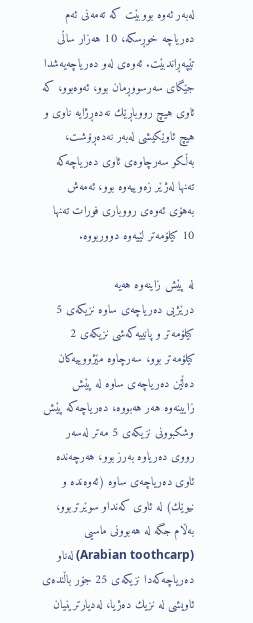له‌به‌ر ئه‌وه‌ بووبێت كه‌ ته‌مه‌نی ئه‌م ده‌ریاچه‌ خوڕسكه‌، 10 هه‌زار ساڵی تێپه‌ڕاندبێت. ئه‌وه‌ی له‌و ده‌ریاچه‌یه‌شدا جێگای سه‌رسووڕمان بوو، ئه‌وه‌بوو، كه‌ ئاوی هیچ رووباڕێك نه‌ده‌ڕژایه‌ ناوی و هیچ ئاوێكیشی له‌به‌ر نه‌ده‌ڕۆشت، به‌ڵكو سه‌رچاوه‌ی ئاوی ده‌ریاچه‌كه‌ ته‌نها له‌ژێر زه‌وییه‌وه‌ بوو، ئه‌مه‌ش به‌هۆی ئه‌وه‌ی رووباری فورات ته‌نها 10 كیلۆمه‌تر لێیه‌وه‌ دووربووه‌.

له‌ پێش زاینه‌وه‌ هه‌یه‌
درێژیی ده‌ریاچه‌ی ساوه‌ نزیكه‌ی 5 كیلۆمه‌تر و پانییه‌كه‌شی نزیكه‌ی 2 كیلۆمه‌تر بوو، سه‌رچاوه‌ مێژووییه‌كان ده‌ڵێن ده‌ریاچه‌ی ساوه‌ له‌ پێش زایینه‌وه‌ هه‌ر هه‌بووه‌، ده‌ریاچه‌كه‌ پێش وشكبوونی نزیكه‌ی 5 مه‌تر له‌سه‌ر رووی ده‌ریاوه‌ به‌رز بوو، هه‌رچه‌نده‌ ئاوی ده‌ریاچه‌ی ساوه‌ (ئه‌وه‌نده‌ و نیوێك) له‌ ئاوی كه‌نداو سوێرتربوو، به‌ڵام جگه‌ له‌ هه‌بوونی ماسیی (Arabian toothcarp) له‌ناو ده‌ریاچه‌كه‌دا نزیكه‌ی 25 جۆر باڵنده‌ی ئاویشی له‌ نزیك ده‌ژیا، له‌دیارترینیان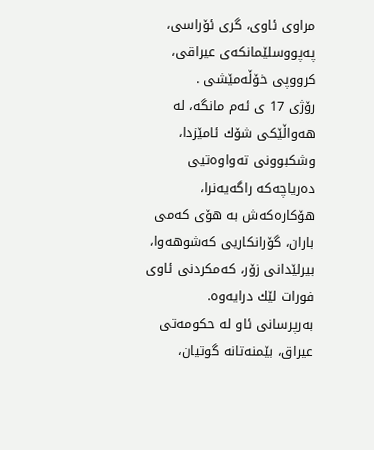مراوی ئاوی، گری ئۆراسی، په‌پووسلێمانكه‌ی عیراقی، كرووپی خۆڵه‌مێشی .
رۆژی 17 ی ئه‌م مانگه‌، له‌ هه‌واڵێكی شۆك ئامێزدا، وشكبوونی ته‌واوه‌تیی ده‌ریاچه‌كه‌ راگه‌یه‌نرا، هۆكاره‌كه‌ش به‌ هۆی كه‌می باران، گۆرانكاریی كه‌شوهه‌وا، بیرلێدانی زۆر، كه‌مكردنی ئاوی فورات لێك درایه‌وه‌.
به‌رپرسانی ئاو له‌ حكومه‌تی عیراق، بێمنه‌تانه‌ گوتیان،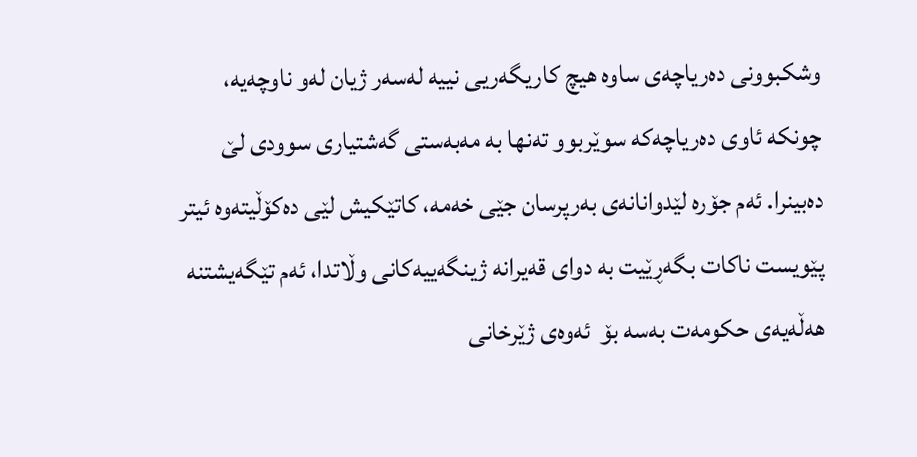وشكبوونی ده‌ریاچه‌ی ساوه‌ هیچ كاریگه‌ریی نییه‌ له‌سه‌ر ژیان له‌و ناوچه‌یه‌، چونكه‌ ئاوی ده‌ریاچه‌كه‌ سوێربوو ته‌نها به‌ مه‌به‌ستی گه‌شتیاری سوودی لێ ده‌بینرا. ئه‌م جۆره‌ لێدوانانه‌ی به‌رپرسان جێی خه‌مه‌، كاتێكیش لێی ده‌كۆڵیته‌وه‌ ئیتر پێویست ناكات بگه‌ڕێیت به‌ دوای قه‌یرانه‌ ژینگه‌ییه‌كانی وڵاتدا، ئه‌م تێگه‌یشتنه‌ هه‌ڵه‌یه‌ی حكومه‌ت به‌سه‌ بۆ  ئه‌وه‌ی ژێرخانی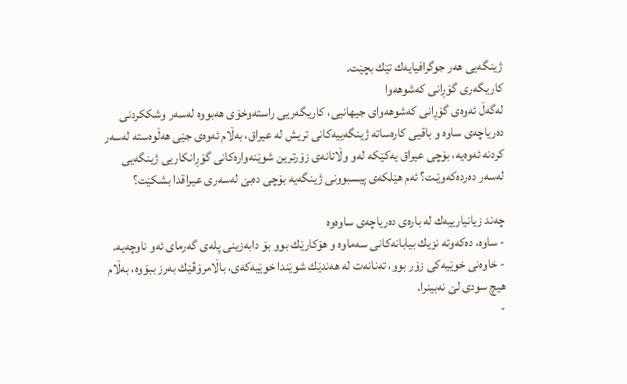ژینگه‌یی هه‌ر جوگرافیایه‌ك تێك بچێت.
كاریگه‌ری‌ گۆڕانی كه‌شوهه‌وا
له‌گه‌ڵ ئه‌وه‌ی‌ گۆڕانی كه‌شوهه‌وای جیهانیی، كاریگه‌ریی‌ راسته‌وخۆی‌ هه‌بووه‌ له‌سه‌ر وشككردنی‌ ده‌ریاچه‌ی‌ ساوه‌ و باقیی‌ كاره‌ساته‌ ژینگه‌ییه‌كانی تریش له‌ عیراق، به‌ڵام ئه‌وه‌ی‌ جێی‌ هه‌ڵوه‌سته‌ له‌سه‌ر كردنه‌ ئه‌وه‌یه‌، بۆچی‌ عیراق یه‌كێكه‌ له‌و وڵاتانه‌ی‌ زۆرترین شوێنه‌واره‌كانی‌ گۆڕانكاریی‌ ژینگه‌یی‌ له‌سه‌ر ده‌رده‌كه‌وێـت؟ ئه‌م هێلكه‌ی پیسبوونی‌ ژینگه‌یه‌ بۆچی‌ ده‌بێ له‌سه‌ری‌ عیراقدا بشكێت؟

چه‌ند زیانیارییه‌ك له‌ باره‌ی‌ ده‌ریاچه‌ی ساوه‌وه‌
- ساوه‌، ده‌كه‌وته‌ نزیك بیابانه‌كانی سه‌ماوه‌ و هۆكارێك بوو بۆ دابه‌زینی پله‌ی گه‌رمای ئه‌و ناوچه‌یه‌.
- خاوه‌نی خوێیه‌كی زۆر بوو، ته‌نانه‌ت له‌ هه‌ندێك شوێندا خوێیه‌كه‌ی، باڵامرۆڤێك به‌رز ببۆوه‌، به‌ڵام هیچ سودی لێ نه‌بینرا.
-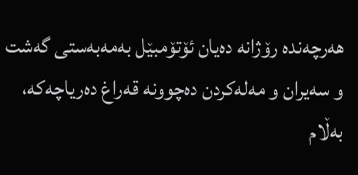هه‌رچه‌نده‌ رۆژانه‌ ده‌یان ئۆتۆمبێل به‌مه‌به‌ستی گه‌شت و سه‌یران و مه‌له‌كردن ده‌چوونه‌ قه‌راغ ده‌ریاچه‌كه‌، به‌ڵام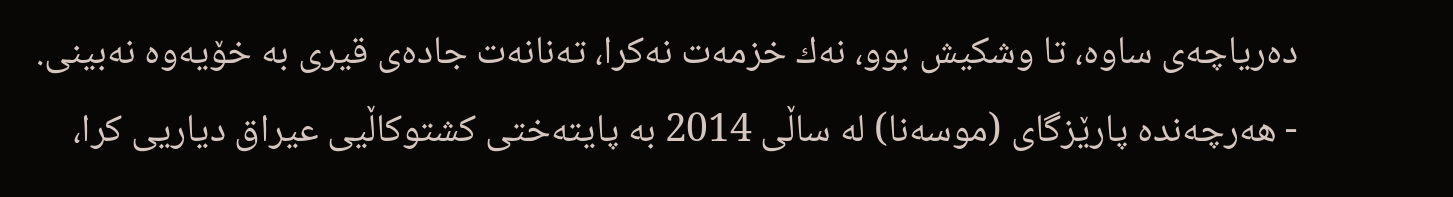ده‌ریاچه‌ی‌ ساوه‌، تا وشكیش بوو، نه‌ك خزمه‌ت نه‌كرا، ته‌نانه‌ت جاده‌ی قیری به‌ خۆیه‌وه‌ نه‌بینی.
- هه‌رچه‌نده‌ پارێزگای‌ (موسه‌نا) له‌ ساڵی 2014 به‌ پایته‌ختی كشتوكاڵیی عیراق دیاریی كرا،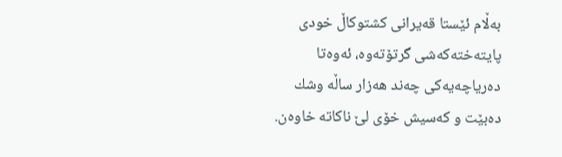به‌ڵام ئێستا قه‌یرانی كشتوكاڵ خودی پایته‌خته‌كه‌شی گرتۆته‌وه‌، ئه‌وه‌تا ده‌ریاچه‌یه‌كی چه‌ند هه‌زار ساڵه‌ وشك ده‌بێت و كه‌سیش خۆی لێ ناكاته‌ خاوه‌ن.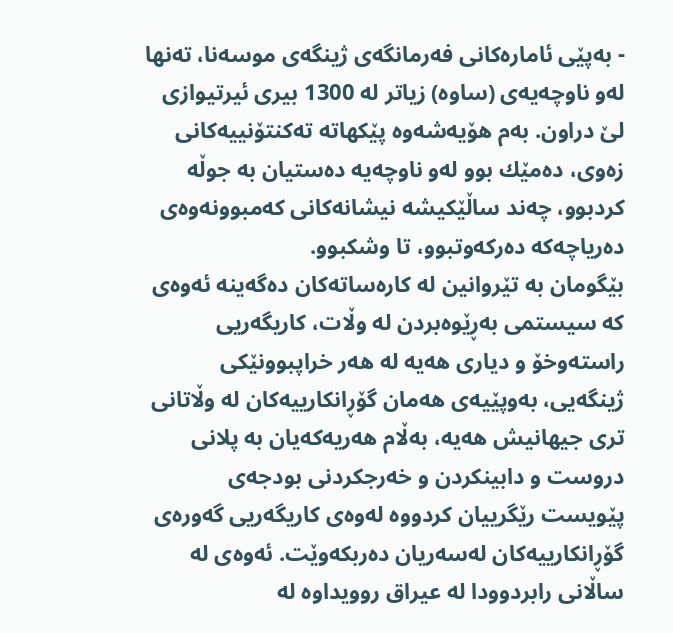- به‌پێی‌ ئاماره‌كانی‌ فه‌رمانگه‌ی‌ ژینگه‌ی‌ موسه‌نا، ته‌نها له‌و ناوچه‌یه‌ی (ساوه‌) زیاتر له‌ 1300 بیری‌ ئیرتیوازی‌ لێ دراون. به‌م هۆیه‌شه‌وه‌ پێكهاته‌ ته‌كنتۆنییه‌كانی زه‌وی، ده‌مێك بوو له‌و ناوچه‌یه‌ ده‌ستیان به‌ جوڵه‌ كردبوو، چه‌ند ساڵێكیشه‌ نیشانه‌كانی كه‌مبوونه‌وه‌ی ده‌ریاچه‌كه‌ ده‌ركه‌وتبوو، تا وشكبوو.
بێگومان به‌ تێروانین له‌ كاره‌ساته‌كان ده‌گه‌ینه‌ ئه‌وه‌ی‌ كه‌ سیستمی‌ به‌ڕێوه‌بردن له‌ وڵات، كاریگه‌ریی‌ راسته‌وخۆ و دیاری‌ هه‌یه‌ له‌ هه‌ر خراپبوونێكی ژینگه‌یی‌، به‌وپێیه‌ی‌ هه‌مان گۆڕانكارییه‌كان له‌ وڵاتانی‌ تری جیهانیش هه‌یه‌، به‌ڵام هه‌ریه‌كه‌یان به‌ پلانی‌ دروست و دابینكردن و خه‌رجكردنی بودجه‌ی‌ پێویست رێگرییان كردووه‌ له‌وه‌ی‌ كاریگه‌ریی‌ گه‌وره‌ی‌ گۆڕانكارییه‌كان له‌سه‌ریان ده‌ربكه‌وێت. ئه‌وه‌ی‌ له‌ ساڵانی‌ رابردوودا له‌ عیراق روویداوه‌ له‌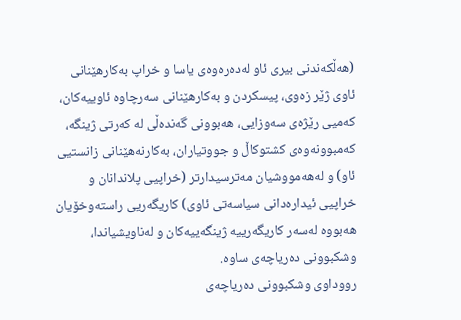(هه‌ڵكه‌ندنی بیری‌ ئاو له‌ده‌ره‌وه‌ی‌ یاسا و خراپ به‌كارهێنانی‌ ئاوی ژێر زه‌وی، پیسكردن و به‌كارهێنانی‌ سه‌رچاوه‌ ئاوییه‌كان، كه‌میی‌ رێژه‌ی‌ سه‌وزایی‌، هه‌بوونی‌ گه‌نده‌ڵی‌ له‌ كه‌رتی‌ ژینگه‌، كه‌مبوونه‌وه‌ی‌ كشتوكاڵ و جووتیاران، به‌كارنه‌هێنانی‌ زانستیی‌ ئاو) و له‌هه‌مووشیان مه‌ترسیدارتر (خراپیی پلاندانان و خراپیی ئیداره‌دانی سیاسه‌تی ئاوی) كاریگه‌ریی‌ راسته‌وخۆیان هه‌بووه‌ له‌سه‌ر كاریگه‌رییه‌ ژینگه‌ییه‌كان و له‌ناویشیاندا، وشكبوونی‌ ده‌ریاچه‌ی‌ ساوه‌.
رووداوی‌ وشكبوونی‌ ده‌ریاچه‌ی‌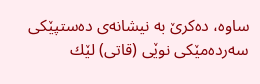ساوه‌، ده‌كرێ به‌ نیشانه‌ی‌ ده‌ستپێكی سه‌رده‌مێكی نوێی (قاتی‌) لێك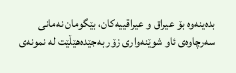بده‌ینه‌وه‌ بۆ عیراق و عیراقییه‌كان، بێگومان نه‌مانی‌ سه‌رچاوه‌ی‌ ئاو شوێنه‌واری‌ زۆر به‌جێده‌هێڵێت له‌ نمونه‌ی‌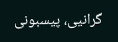گرانیی، پیسبونی‌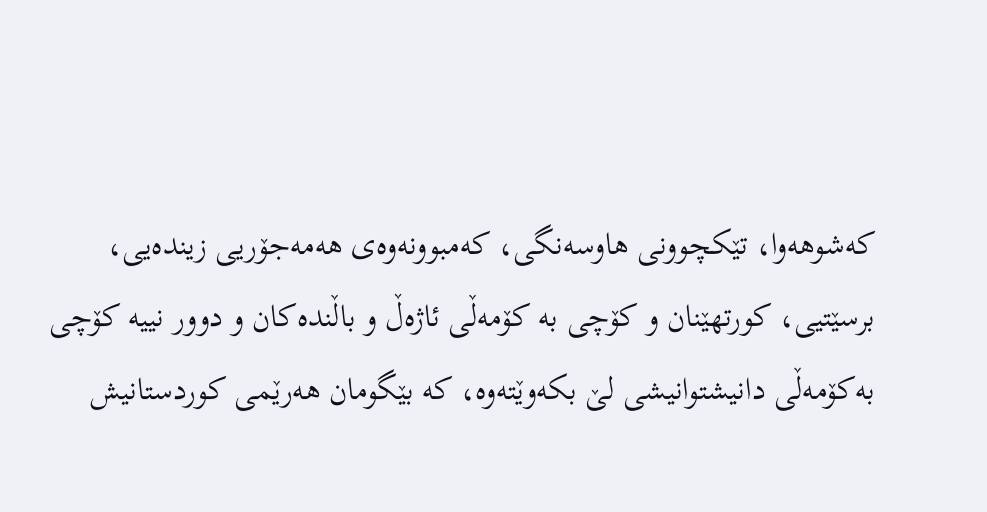كه‌شوهه‌وا، تێكچوونی‌ هاوسه‌نگی، كه‌مبوونه‌وه‌ی‌ هه‌مه‌جۆریی‌ زینده‌یی‌، برسێتیی، كورتهێنان و كۆچی‌ به‌ كۆمه‌ڵی‌ ئاژه‌ڵ و باڵنده‌كان و دوور نییه‌ كۆچی‌ به‌كۆمه‌ڵی دانیشتوانیشی لێ بكه‌وێته‌وه‌، كه‌ بێگومان هه‌رێمی كوردستانیش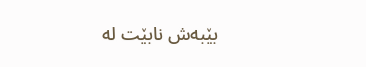بێبه‌ش نابێت له‌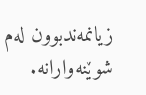زیانمه‌ندبوون له‌م شوێنه‌وارانه‌.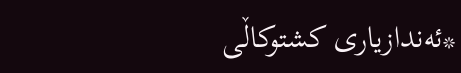*ئه‌ندازیاری‌ كشتوكاڵی‌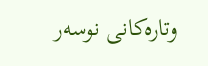وتارەکانی نوسەر